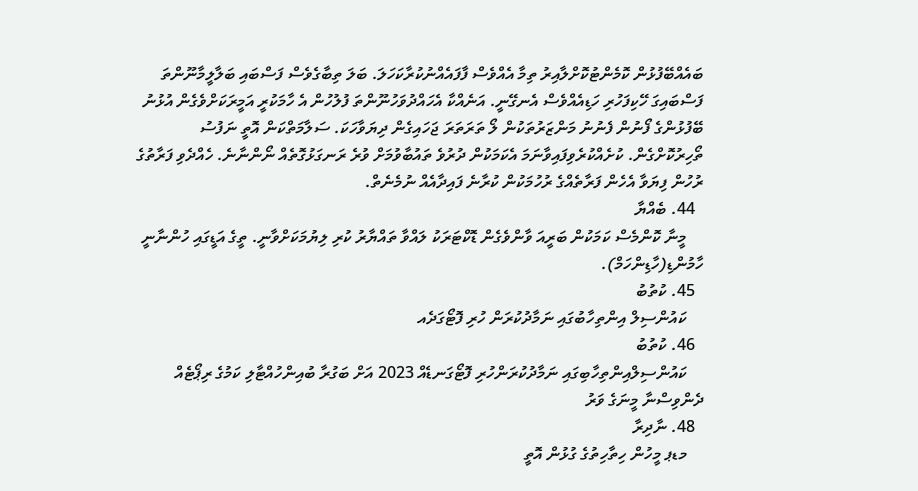ބައެއްބޭފުޅުން ކޮމެންޓުކޮށްލާއިރު ތިމާ އެއްވެސް ފާފައެއްނުކުރާކަހަލަ. ބަލަ ތިބާގެވެސް ފަސްބައި ބަލާލީމާނޫންތަ ފަސްބައިގަ ހޭކިފަހުރި ހަޑިއެއްވެސް އެނގޭނީ. އަނެއްކާ އެހައްދުވަހުނޫންތަ ފުލުހުން އެ ހާމަކުރީ އަމީރަކަށްވެގެން އުޅުނު ބޭފުޅުންގެ ފޯނުން ފެނުނު މަންޒަރުތަކުން ލޯ ތަރަތަރަ ޖަހައިގެން ދިޔަވާހަކަ. ސަލާމަތްކަން އޮތީ ނަފުސު ތޯހިރުކޮށްގެން. ކުށެއްކުރެވިފައިވާނަމަ އެކަމަކުން ދުރުވެ ތައުބާވުމަށް ވުރެ ރަނގަޅުގޮތެއް ނޯންނާނެ. ހެއްދެވި ފަރާތުގެ ރުހުން ފިޔަވާ އެހެން ފަރާތެއްގެ ރުހުމަކުން ކުރާނެ ފައިދާއެއް ނުމެނެތް.
  44. ބެއްޔާ
    މީނާ ކޮންމެސް ކަމަކުން ބަރީއަ ވާންވެގެން ޑޮކްޓަރަކު ލައްވާ ތައްޔާރު ކުރި ލިޔުމަކަށްވާނީ. ތީގެ އަޑީގައި ހުންނާނީ ހާމުންޑި(ހާޑިންހަމް).
  45. ކުތުބު
    ކައުންސިލް އިންތިހާބުގައި ނަމާދުކުރަން ހުރި ފޮޓޯގަދެއ
  46. ކުތުބު
    ކައުންސިލްއިންތިހާބިގައި ނަމާދުކުރަންހުރި ފޮޓޯގަނޑެއް 2023 އަށް ބަގުރާ ބުއިންހުއްޓާލި ކަމުގެ ރިޕޯޓެއް ދެންވިސްނާ މީނަގެ ވަރު
  48. ނާދިރާ
    މޑޕ މީހުން ހިތާހިތުގެ ގުޅުން އޮތީ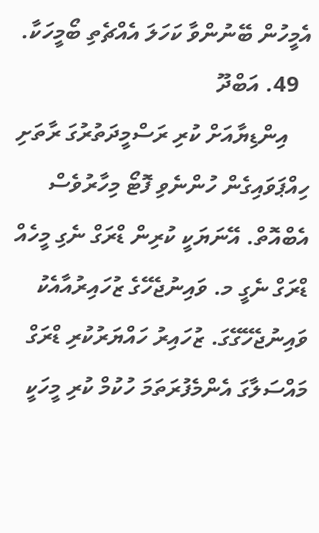އެމީހުން ބޭނުންވާ ކަހަލަ އެއްޗެތި ބޯމީހަކާ.
  49. އަބްދޫ
    އިންޑިޔާއަށް ކުރި ރަސްމީދަތުރުގަ ރާތަށި ހިއްޕަވައިގެން ހުންނެވި ފޮޓޯ މިހާރުވެސް އެބްއޮތް. އޭނަޔަކީ ކުރިން ޑްރަގް ނެގި މީހެއް ޑްރަގް ނެގީ މ. ވައިނުޖެހޭގެ ޒުހައިރުއާއެކު ވައިނުޖެހޭގޭގަ. ޒުހައިރު ހައްޔަރުކުރި ޑްރަގް މައްސަލާގަ އެންމެފުރަތަމަ ހުކުމް ކުރި މީހަކީ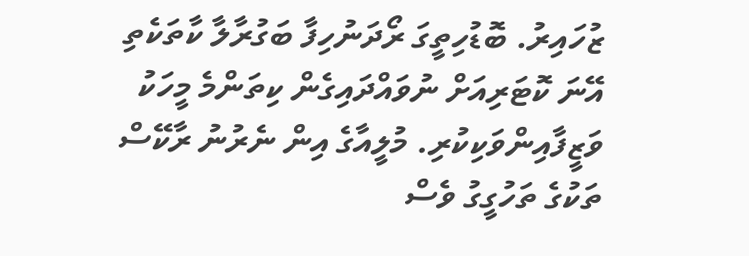ޒުހައިރު. ބޮޑުހިތީގަ ރޯދަނުހިފާ ބަގުރާލާ ކާތަކެތި އޭނަ ކޮޓަރިއަށް ނުވައްދައިގެން ކިތަންމެ މީހަކު ވަޒީފާއިންވަކިކުރި. މުލީއާގެ އިން ނެރުނު ރާކޭސް ތަކުގެ ތަހުގީގު ވެސް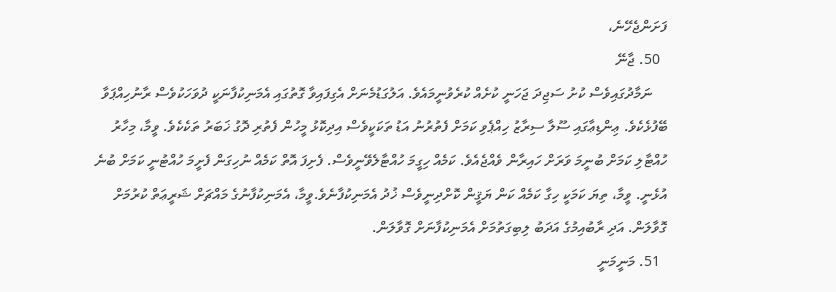ފަށަންޖެހޭނެ،
  50. ޖާނޭ
    ނަމާދުގައިވެސް ކުށު ސަޖިދަ ޖަހަނީ ކުށެއް ކުރެވުނީމައެވެ. އަލުގަޑުމެނަށް އެގިފައިވާ ގޮތުގައި އެމަނިކުފާނަކީ ދުވަހަކުވެސް ރާނުހިއްޕަވާ ބޭފުޅެކެވެ. ޢިންޑިޢާގައި ސޫލާ ސިރާޒު ހިއްޕެވި ކަމަށް ފެތުރުނު އަޑު ތަކަކީވެސް އިދިކޮޅު މީހުން ފެތުރި ދޮގު ޚަބަރު ތަކެކެވެ. ވީމާ، މިހާރު ހުއްޓާލި ކަމަށް ބުނީމަ ވަރަށް ހައިރާން ވެއްޖެއެވެ. ކަމެއް ހިގީމަ ހުއްޓާލެވޭނީވެސް. ފެށިފަ އޮތް ކަމެއް ނުހިގަން ފެށީމަ ހުއްޓުނީ ކަމަށް ބުނެ އުޅެނީ. ވީމާ، ތިޔަ ކަމަކީ ހިގާ ކަމެއް ކަން ޔަޤީން ކޮށްދިނީވެސް ޚުދު އެމަނިކުފާނެވެ.ވީމާ، އެމަނިކުފާނުގެ މައްޗަށް ޝަރީޢަތް ކުރުމަށް ގޮވާލަން. އަދި ރާބުއިމުގެ އަދަބު ލިބިގަތުމަށް އެމަނިކުފާނަށް ގޮވާލަން.
  51. މަނީމަނީ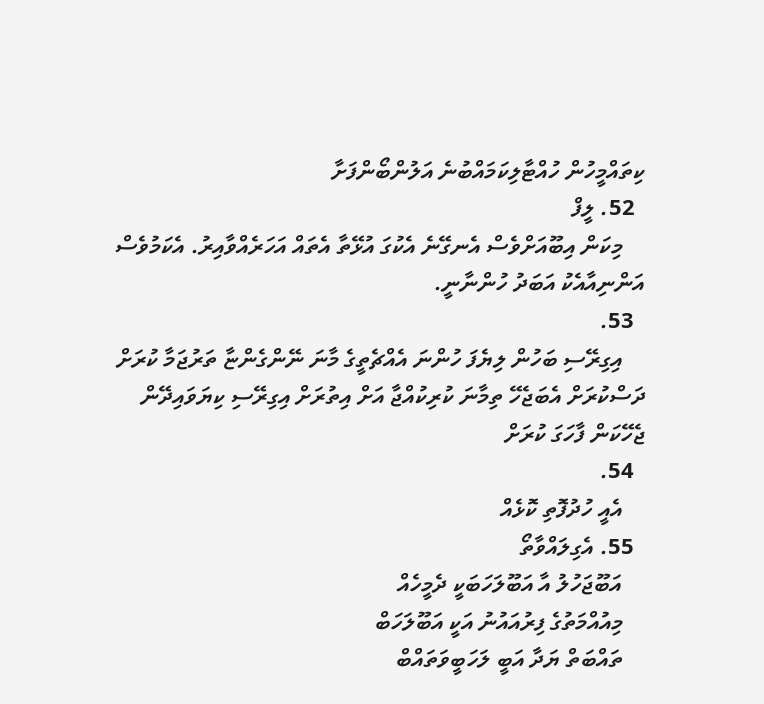ކިތައްމީހުން ހުއްޓާލިކަމައްބުނެ އަލުންބޯންފަށާ
  52. ލީފް
    މިކަން އިބޫއަށްވެސް އެނގޭނެ އެކުގަ އުޅޭތާ އެތައް އަހަރެއްވާއިރު. އެކަމުވެސް އަންނިއާއެކު އަބަދު ހުންނާނީ.
  53.
    އިގިރޭސި ބަހުން ލިޔެފަ ހުންނަ އެއްޗެތީގެ މާނަ ނޭންގެންޏާ ތަރުޖަމާ ކުރަށް ދަސްކުރަށް އެބަޖެހޭ ތިމާނަ ކުރިކުއްޖާ އަށް އިތުރަށް އިގިރޭސި ކިޔަވައިދޭން ޖެހޭކަން ފާހަގަ ކުރަށް
  54.
    އެއީ ހުދުފޮތި ކޮޅެއް
  55. އެގިލައްވާތޯ
    އަބޫޖަހުލު އާ އަބޫލަހަބަކީ ދެމީހެއް
    މިއުއްމަތުގެ ފިރުއައުނު އަކީ އަބޫލަހަބް
    ތައްބަތް ޔަދާ އަބީ ލަހަބީވަތައްބް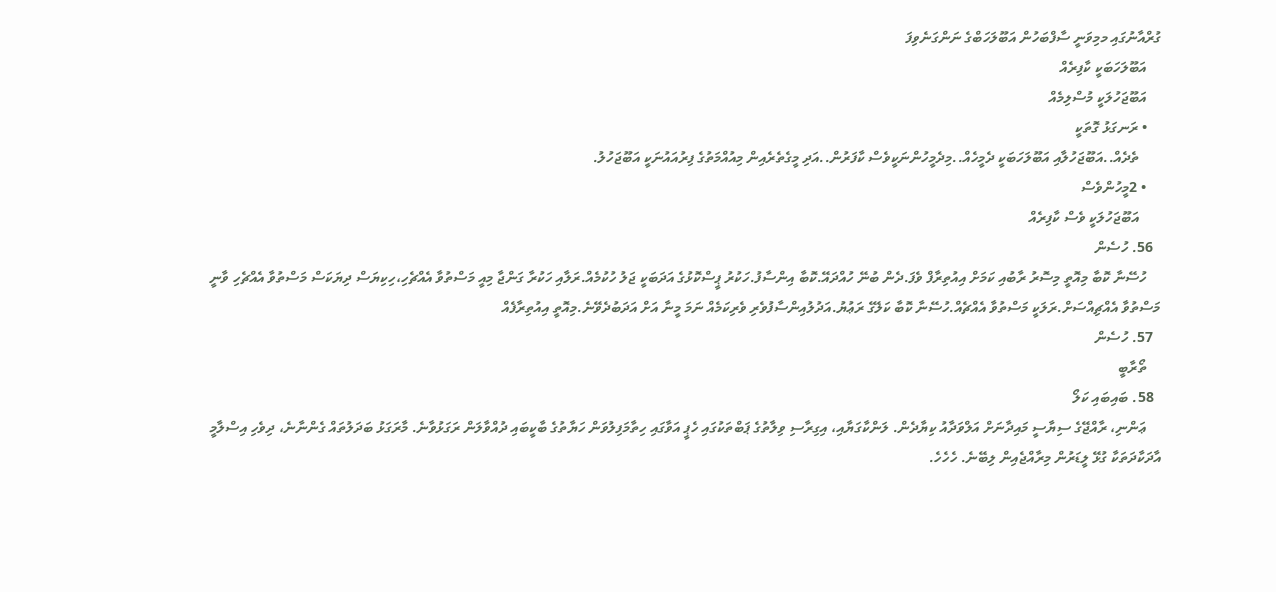ގުރްއާނުގައި މމިވަނީ ސާފްބަހުން އަބޫލަހަބްގެ ނަންގަނެވިފަ
    އަބޫލަހަބަކީ ކާފިރެއް
    އަބޫޖަހުލަކީ މުސްލިމެއް
    • ރަނގަޅު ގޮތަކީ
      ތެދެއް..އަބޫޖަހުލާއި އަބޫލަހަބަކީ ދެމީހެއް..މިދެމީހުންނަކީވެސް ކާފަރުން..އަދި މީގެތެރެއިން މިއުއްމަތުގެ ފިރުއައުނަކީ އަބޫޖަހުލު.
    • 2މީހުންވެސް
      އަބޫޖަހުލަކީ ވެސް ކާފިރެއް
  56. ހުސެން
    ހުސޭނާ ކޮބާ މިއޮތީ މިސޮރު ރާބުއި ކަމަށް އިއުތިރާފް ވެފަ.ދެން ބުނޭ ހުއްދައޭ.ކޮބާ އިންސާފު.ހަކުރު ޕީސްކޮޅުގެ އަދަބަކީ ޖަލު ހުކުމެއް.ރަލާއި ހަކުރާ ގަންޖާ މިއީ މަސްތުވާ އެއްޗެހި،ހިކިޔަސް ދިޔަކަސް މަސްތުވާ އެއްޗެހި ވާނީ މަސްތުވާ އެއްޗިއްސަށް.ރަލަކީ މަސްތުވާ އެއްޗެއް.ހުސޭނާ ކޮބާ ކަލޭގެ ރަޢުޔު.އަދުލުއިންސާފުވެރި ވެރިކަމެއް ނަމަ މީނާ އަށް އަދަބުދެވޭނެ.މިއޮތީ އިއުތިރާފެއް
  57. ހުސެން
    ތޯރާބީ
  58. ބައިބައި ކަލޯ
    ޢަންނި، ރާއްޖޭގެ ސިޔާސީ މައިދާނަށް އަލްވަދާއު ކިޔާދެން. ލަންކާގަޔާއި، އިގިރާސި ވިލާތުގެ ޕަބްތަކުގައި ހެޕީ އަވާގައި ހިތާމަފިލުވަން ހަޔާތުގެ ބާކީބައި ދުއްވާލަން ރަގަޅުވާނެ. މާރަގަޅު ބަދަލުތައް ގެންނާނެ، ދިވެހި އިސްލާމީ އާދަކާދަތަކާ ގުޅޭ ލީޑަރުން މިރާއްޖެއިން ލިބޭނެ. ހެހެހެ.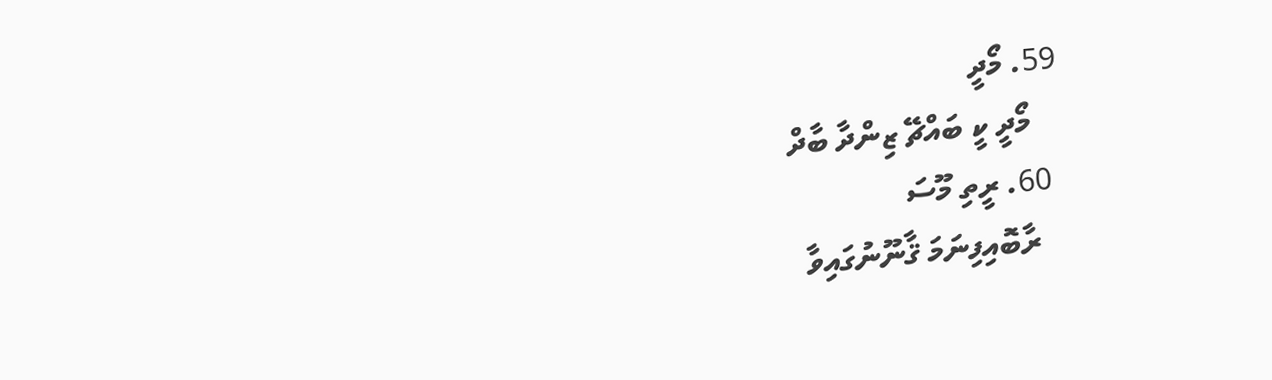59. މޯދީ
    މޯދީ ކީ ބައްޗޭ ޒިންދާ ބާދް
  60. ރީތި މޫސަ
    ރާބޮއިފިނަމަ ޤާނޫނުގައިވާ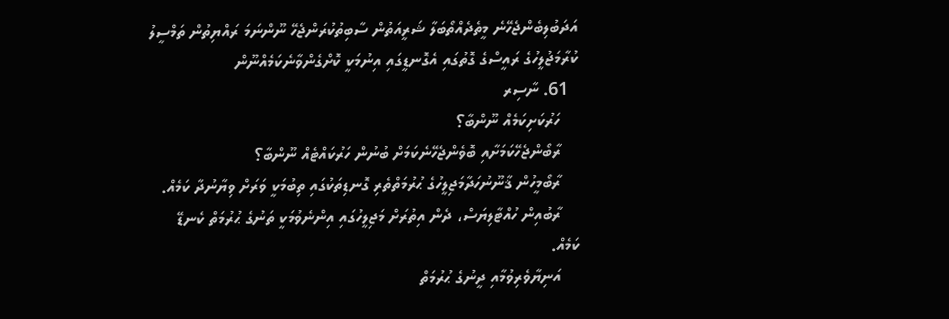އަދަބުލިބެންޖެހޭނެ މީތެދެއްތޯބަލާ ޝަރީއަތުން ސާބިތުކުރަންޖެހޭ ނޫންނަމަ ރައްޔިތުން ތަމްސީލު ކުރާމަޖުލީހުގެ ރައީސްގެ ގޮތުގައި އެގޮނޑީގައި އިނުމަކީ ކޮށްގެންވާނެކަމެއްނޫން
  61. ނާސިރ
    ހަރުކަށިކަމެއް ނޫންބާ؟
    ރާބޯންޖެހޭކަމަށާއި ބޮވެންޖެހޭނެކަމަށް ބުނުން ހަރުކައްޓެއް ނޫންބާ؟
    ރާބޯމީހުން ޤާނޫނުހަދާމަޖިލީހުގެ ޙުރުމަތްތެރި ގޮނޑިތަކުގައި ތިބުމަކީ ވަރަށް ވިޔާނުދާ ކަމެއް.
    ރާބުއިން ހުއްޓާލިޔަސް، ދެން އިތުރަށް މަޖިލީހުގައި އިންނެވުމަކީ ތަނުގެ ޙުރުމަތް ކެނޑޭ ކަމެއް.
    އަނިޔާވެރިވުމާއި ދީނުގެ ޙުރުމަތް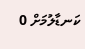ކަނޑާލުމަށް 0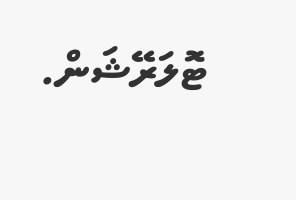ޓޮލަރޭޝަން.